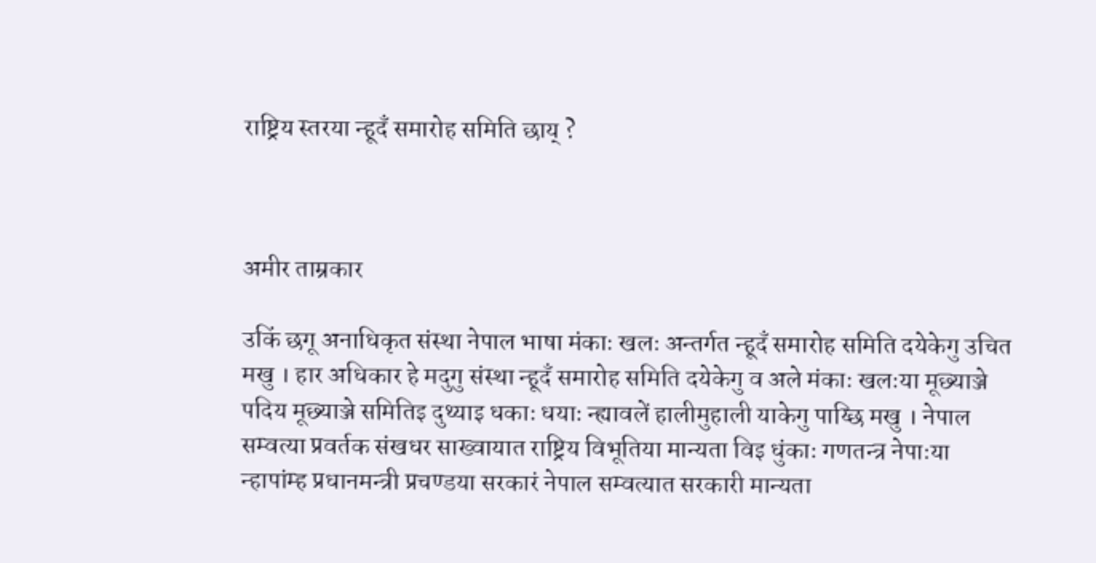राष्ट्रिय स्तरया न्हूदँ समारोह समिति छाय् ?



अमीर ताम्रकार

उकिं छगू अनाधिकृत संस्था नेपाल भाषा मंकाः खलः अन्तर्गत न्हूदँ समारोह समिति दयेकेगु उचित मखु । हार अधिकार हे मदुगु संस्था न्हूदँ समारोह समिति दयेकेगु व अले मंकाः खलःया मूछ्याञ्जे पदिय मूछ्याञ्जे समितिइ दुथ्याइ धकाः धयाः न्ह्यावलें हालीमुहाली याकेगु पाय्छि मखु । नेपाल सम्वत्या प्रवर्तक संखधर साख्वायात राष्ट्रिय विभूतिया मान्यता विइ धुंकाः गणतन्त्र नेपाःया न्हापांम्ह प्रधानमन्त्री प्रचण्डया सरकारं नेपाल सम्वत्यात सरकारी मान्यता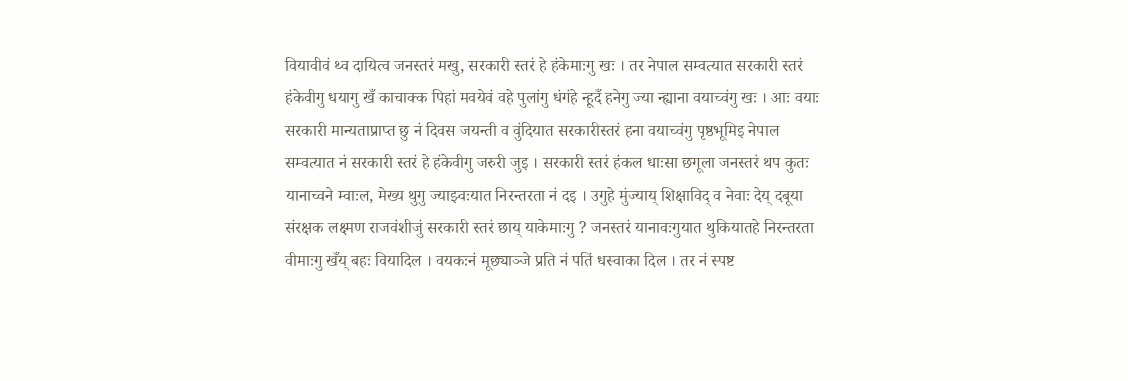वियावीवं थ्व दायित्व जनस्तरं मखु, सरकारी स्तरं हे हंकेमाःगु खः । तर नेपाल सम्वत्यात सरकारी स्तरं हंकेवीगु धयागु खँ काचाक्क पिहां मवयेवं वहे पुलांगु धंगंहे न्हूदँ हनेगु ज्या न्ह्याना वयाच्वंगु खः । आः वयाः सरकारी मान्यताप्राप्त छु नं दिवस जयन्ती व वुंदियात सरकारीस्तरं हना वयाच्वंगु पृष्ठभूमिइ नेपाल सम्वत्यात नं सरकारी स्तरं हे हंकेवीगु जरुरी जुइ । सरकारी स्तरं हंकल धाःसा छगूला जनस्तरं थप कुतः यानाच्वने म्वाःल, मेख्य थुगु ज्याझ्वःयात निरन्तरता नं दइ । उगुहे मुंज्याय् शिक्षाविद् व नेवाः देय् दबूया संरक्षक लक्ष्मण राजवंशीजुं सरकारी स्तरं छाय् याकेमाःगु ? जनस्तरं यानावःगुयात थुकियातहे निरन्तरता वीमाःगु खँय् बहः वियादिल । वयकःनं मूछ्याञ्जे प्रति नं पतिं धस्वाका दिल । तर नं स्पष्ट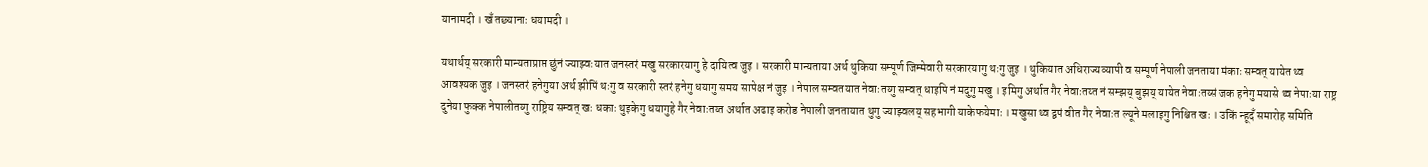यानामदी । खँ तछ्यानाः धयामदी ।

यथार्थय् सरकारी मान्यताप्राप्त छुंनं ज्याझ्वःयात जनस्तरं मखु सरकारयागु हे दायित्व जुइ । सरकारी मान्यताया अर्थ थुकिया सम्पूर्ण जिम्मेवारी सरकारयागु थःगु जुइ । थुकियात अधिराज्यव्यापी व सम्पूर्ण नेपाली जनताया मंकाः सम्वत् यायेत थ्व आवश्यक जुइ । जनस्तरं हनेगुया अर्थ झीपिं थःगु व सरकारी स्तरं हनेगु धयागु समय सापेक्ष नं जुइ । नेपाल सम्वतयात नेवाःतय्गु सम्वत् धाइपि नं मदुगु मखु । इमिगु अर्थात गैर नेवाःतय्त नं सम्झय् बुझय् यायेत नेवाःतय्सं जक हनेगु मयासे थ्व नेपाःया राष्ट्र दुनेया फुक्क नेपालीतय्गु राष्ट्रिय सम्वत् खः धकाः थुइकेगु धयागुहे गैर नेवाःतय्त अर्थात अढाइ करोड नेपाली जनतायात थुगु ज्याझ्वलय् सहभागी याकेफयेमाः । मखुसा थ्व द्वपं वीत गैर नेवाःत ल्यूने मलाइगु निश्चित खः । उकिं न्हूदँ समारोह समिति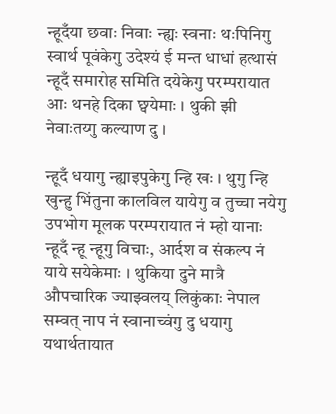न्हूदँया छवाः निवाः न्ह्यः स्वनाः थःपिनिगु स्वार्थ पूवंकेगु उदेश्यं ई मन्त धाधां हत्थासं न्हूदँ समारोह समिति दयेकेगु परम्परायात आः थनहे दिका छ्वयेमाः । थुकी झी नेवाःतय्गु कल्याण दु ।

न्हूदँ धयागु न्ह्याइपुकेगु न्हि खः । थुगु न्हि खुन्हु भिंतुना कालविल यायेगु व तुच्चा नयेगु उपभोग मूलक परम्परायात नं म्हो यानाः न्हूदँ न्हू न्हूगु विचाः, आर्दश व संकल्प नं याये सयेकेमाः । थुकिया दुने मात्रै औपचारिक ज्याझ्वलय् लिकुंकाः नेपाल सम्वत् नाप नं स्वानाच्वंगु दु धयागु यथार्थतायात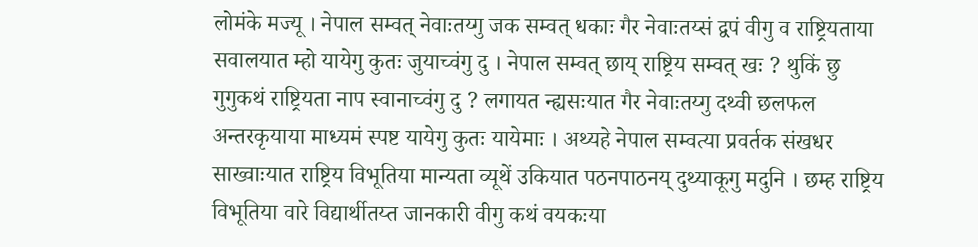लोमंके मज्यू । नेपाल सम्वत् नेवाःतय्गु जक सम्वत् धकाः गैर नेवाःतय्सं द्वपं वीगु व राष्ट्रियताया सवालयात म्हो यायेगु कुतः जुयाच्वंगु दु । नेपाल सम्वत् छाय् राष्ट्रिय सम्वत् खः ? थुकिं छु गुगुकथं राष्ट्रियता नाप स्वानाच्वंगु दु ? लगायत न्ह्यसःयात गैर नेवाःतय्गु दथ्वी छलफल अन्तरकृयाया माध्यमं स्पष्ट यायेगु कुतः यायेमाः । अथ्यहे नेपाल सम्वत्या प्रवर्तक संखधर साख्वाःयात राष्ट्रिय विभूतिया मान्यता व्यूथें उकियात पठनपाठनय् दुथ्याकूगु मदुनि । छम्ह राष्ट्रिय विभूतिया वारे विद्यार्थीतय्त जानकारी वीगु कथं वयकःया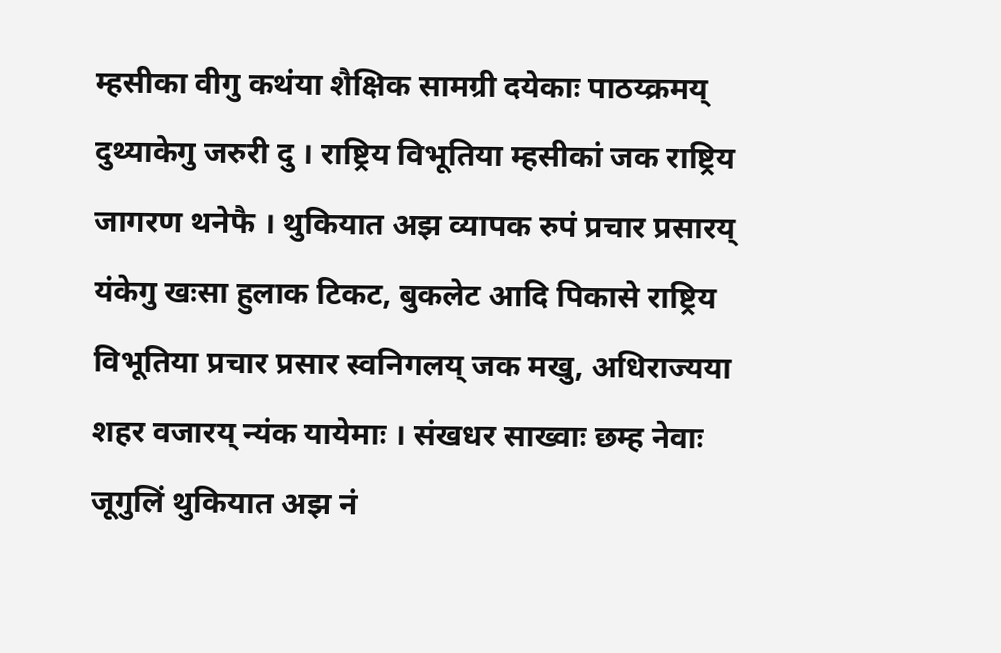म्हसीका वीगु कथंया शैक्षिक सामग्री दयेकाः पाठय्क्रमय् दुथ्याकेगु जरुरी दु । राष्ट्रिय विभूतिया म्हसीकां जक राष्ट्रिय जागरण थनेफै । थुकियात अझ व्यापक रुपं प्रचार प्रसारय् यंकेगु खःसा हुलाक टिकट, बुकलेट आदि पिकासे राष्ट्रिय विभूतिया प्रचार प्रसार स्वनिगलय् जक मखु, अधिराज्यया शहर वजारय् न्यंक यायेमाः । संखधर साख्वाः छम्ह नेवाः जूगुलिं थुकियात अझ नं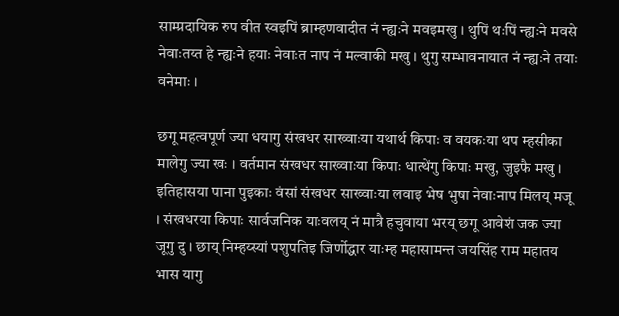साम्प्रदायिक रुप वीत स्वइपिं ब्राम्हणवादीत नं न्ह्यःने मवइमखु । थुपिं थःपिं न्ह्यःने मवसे नेवाःतय्त हे न्ह्यःने हयाः नेवाःत नाप नं मल्वाकी मखु । थुगु सम्भावनायात नं न्ह्यःने तयाः वनेमाः ।

छगू महत्वपूर्ण ज्या धयागु संखधर साख्वाःया यथार्थ किपाः व वयकःया थप म्हसीका मालेगु ज्या खः । वर्तमान संखधर साख्वाःया किपाः धात्थेंगु किपाः मखु, जुइफै मखु । इतिहासया पाना पुइकाः वंसां संखधर साख्वाःया लवाइ भेष भुषा नेवाःनाप मिलय् मजू । संखधरया किपाः सार्वजनिक याःवलय् नं मात्रै हचुवाया भरय् छगू आवेशं जक ज्या जूगु दु । छाय् निम्हय्स्यां पशुपतिइ जिर्णोद्धार याःम्ह महासामन्त जयसिंह राम महातय भास यागु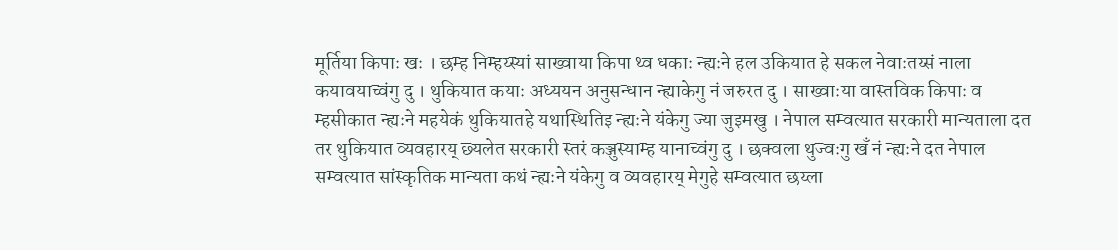मूर्तिया किपाः खः । छम्ह निम्हय्स्यां साख्वाया किपा थ्व धकाः न्ह्यःने हल उकियात हे सकल नेवाःतय्सं नाला कयावयाच्वंगु दु । थुकियात कयाः अध्ययन अनुसन्धान न्ह्याकेगु नं जरुरत दु । साख्वाःया वास्तविक किपाः व म्हसीकात न्ह्यःने महयेकं थुकियातहे यथास्थितिइ न्ह्यःने यंकेगु ज्या जुइमखु । नेपाल सम्वत्यात सरकारी मान्यताला दत तर थुकियात व्यवहारय् छ्यलेत सरकारी स्तरं कञ्जुस्याम्ह यानाच्वंगु दु । छक्वला थुज्वःगु खँ नं न्ह्यःने दत नेपाल सम्वत्यात सांस्कृतिक मान्यता कथं न्ह्यःने यंकेगु व व्यवहारय् मेगुहे सम्वत्यात छय्ला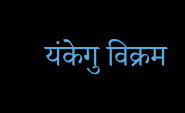यंकेगु विक्रम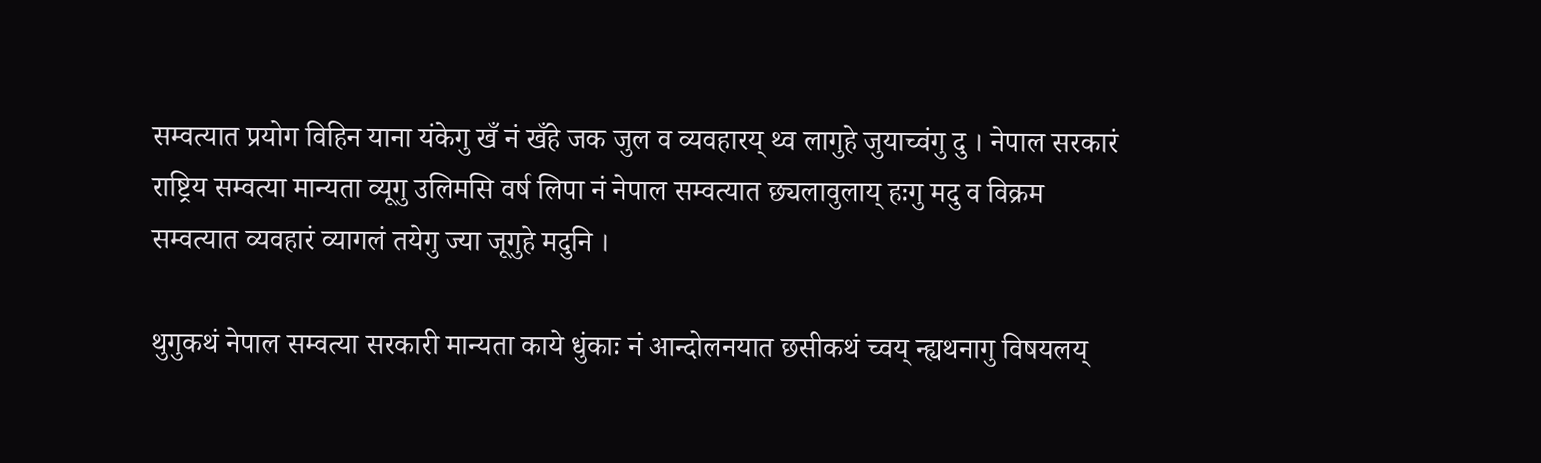सम्वत्यात प्रयोग विहिन याना यंकेगु खँ नं खँहे जक जुल व व्यवहारय् थ्व लागुहे जुयाच्वंगु दु । नेपाल सरकारं राष्ट्रिय सम्वत्या मान्यता व्यूगु उलिमसि वर्ष लिपा नं नेपाल सम्वत्यात छ्यलावुलाय् हःगु मदु व विक्रम सम्वत्यात व्यवहारं व्यागलं तयेगु ज्या जूगुहे मदुनि ।

थुगुकथं नेपाल सम्वत्या सरकारी मान्यता काये धुंकाः नं आन्दोलनयात छसीकथं च्वय् न्ह्यथनागु विषयलय्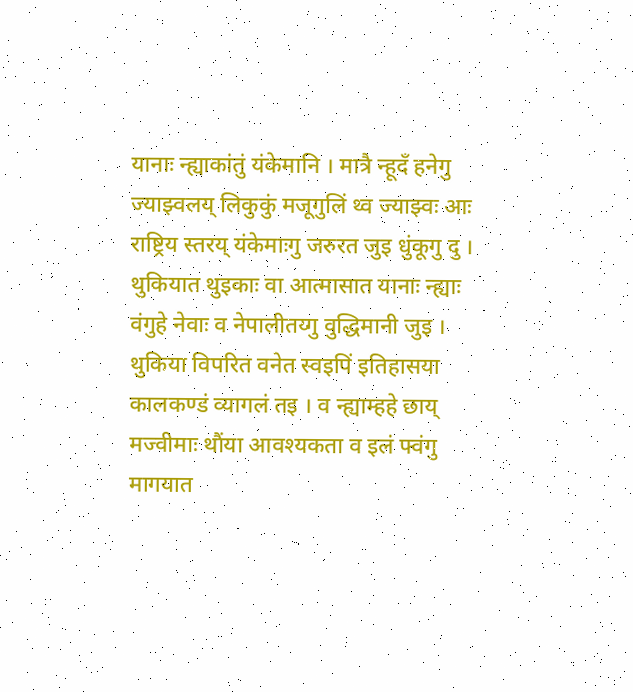यानाः न्ह्याकांतुं यंकेमानि । मात्रै न्हूदँ हनेगु ज्याझ्वलय् लिकुकुं मजूगुलिं थ्व ज्याझ्वः आः राष्ट्रिय स्तरय् यंकेमाःगु जरुरत जुइ धुंकूगु दु । थुकियात थुइकाः वा आत्मासात यानाः न्ह्याः वंगुहे नेवाः व नेपालीतय्गु वुद्धिमानी जुइ । थुकिया विपरित वनेत स्वइपिं इतिहासया कालकण्डं व्यागलं तइ । व न्ह्याम्हहे छाय् मज्वीमाः थौंया आवश्यकता व इलं फ्वंगु मागयात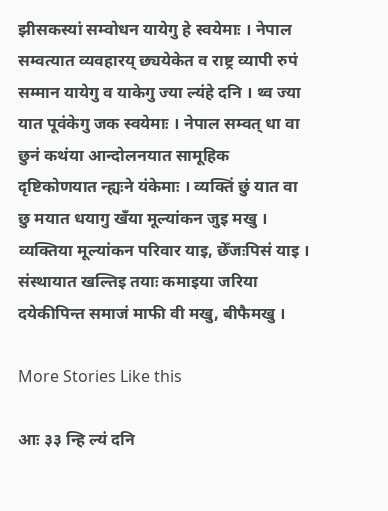झीसकस्यां सम्वोधन यायेगु हे स्वयेमाः । नेपाल सम्वत्यात व्यवहारय् छ्ययेकेत व राष्ट्र व्यापी रुपं सम्मान यायेगु व याकेगु ज्या ल्यंहे दनि । थ्व ज्या यात पूवंकेगु जक स्वयेमाः । नेपाल सम्वत् धा वा छुनं कथंया आन्दोलनयात सामूहिक दृष्टिकोणयात न्ह्यःने यंकेमाः । व्यक्तिं छुं यात वा छु मयात धयागु खँया मूल्यांकन जुइ मखु । व्यक्तिया मूल्यांकन परिवार याइ, छेँजःपिसं याइ । संस्थायात खल्तिइ तयाः कमाइया जरिया दयेकीपिन्त समाजं माफी वी मखु, बीफैमखु ।

More Stories Like this

आः ३३ न्हि ल्यं दनि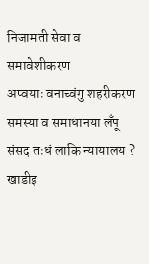निजामती सेवा व समावेशीकरण
अप्वयाः वनाच्वंगु शहरीकरण समस्या व समाधानया लँपू
संसद तःधं लाकि न्यायालय ?
खाडीइ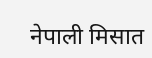नेपाली मिसात